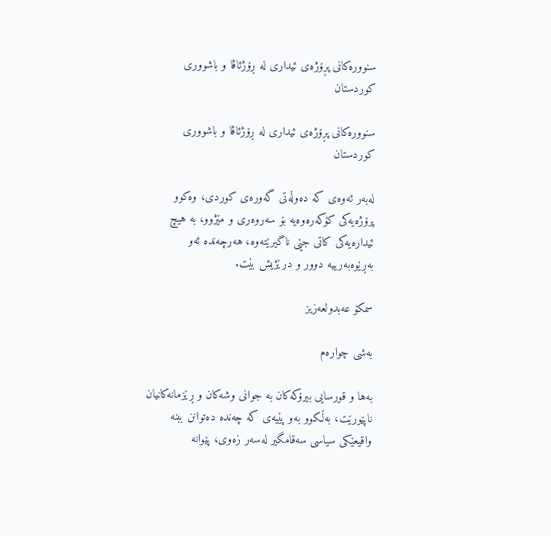سنوورەکانی پڕۆژەی ئیداری لە ڕۆژئاڤا و باشووری کوردستان

سنوورەکانی پڕۆژەی ئیداری لە ڕۆژئاڤا و باشووری کوردستان

لەبەر ئەوەی کە دەوڵەتی گەورەی کوردی، وەکوو پرۆژەیەکی کۆکەرەوەیە بۆ سەروەری و مێژوو، بە هیچ ئیدارەیەکی کاتی جێی ناگیرێتەوە، هەرچەندە ئەو بەڕێوەبەرییە دوور و درێژیش بێت.

سمکۆ عەبدولعەزیز

بەشی چوارەم

بەها و قورسایی بیرۆکەکان بە جوانی وشەکان و ڕێزمانەکانیان ناپێورێت، بەڵکوو بەو پێیەی کە چەندە دەتوانن ببنە واقیعێکی سیاسی سەقامگیر لەسەر زەوی، پێوانە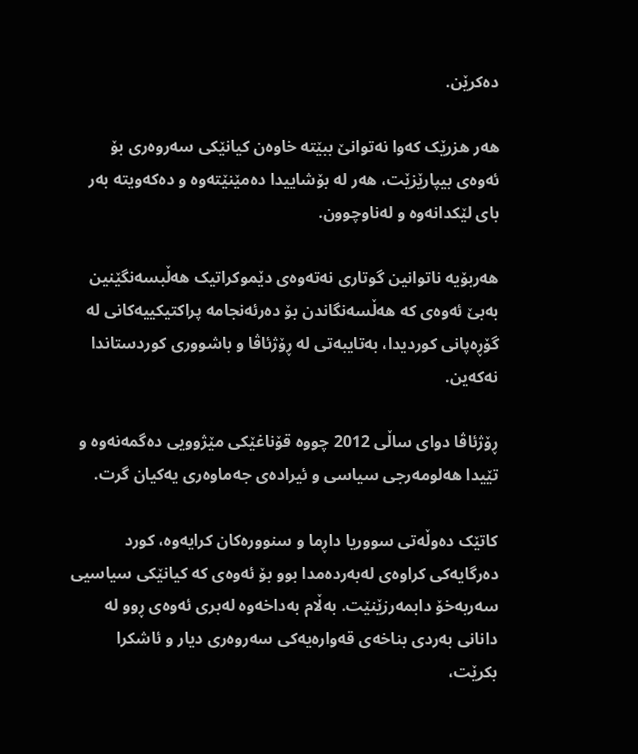دەکرێن.

هەر هزرێک کەوا نەتوانێ ببێتە خاوەن کیانێکی سەروەری بۆ ئەوەی بیپارێزێت، هەر لە بۆشاییدا دەمێنێتەوە و دەکەویتە بەر بای لێکدانەوە و لەناوچوون.

هەربۆیە ناتوانین گوتاری نەتەوەی دێموکراتیک هەڵبسەنگێنین بەبێ ئەوەی کە هەڵسەنگاندن بۆ دەرئەنجامە پراکتیکییەکانی لە گۆڕەپانی کوردیدا، بەتایبەتی لە ڕۆژئاڤا و باشووری کوردستاندا نەکەین.

ڕۆژئاڤا دوای ساڵی 2012 چووە قۆناغێکی مێژوویی دەگمەنەوە و تێیدا هەلومەرجی سیاسی و ئیرادەی جەماوەری یەکیان گرت.

کاتێک دەوڵەتی سووریا داڕما و سنوورەکان کرایەوە، کورد دەرگایەکی کراوەی لەبەردەمدا بوو بۆ ئەوەی کە کیانێکی سیاسیی سەربەخۆ دابمەرزێنێت. بەڵام بەداخەوە لەبری ئەوەی ڕوو لە دانانی بەردی بناخەی قەوارەیەکی سەروەری دیار و ئاشکرا بکرێت،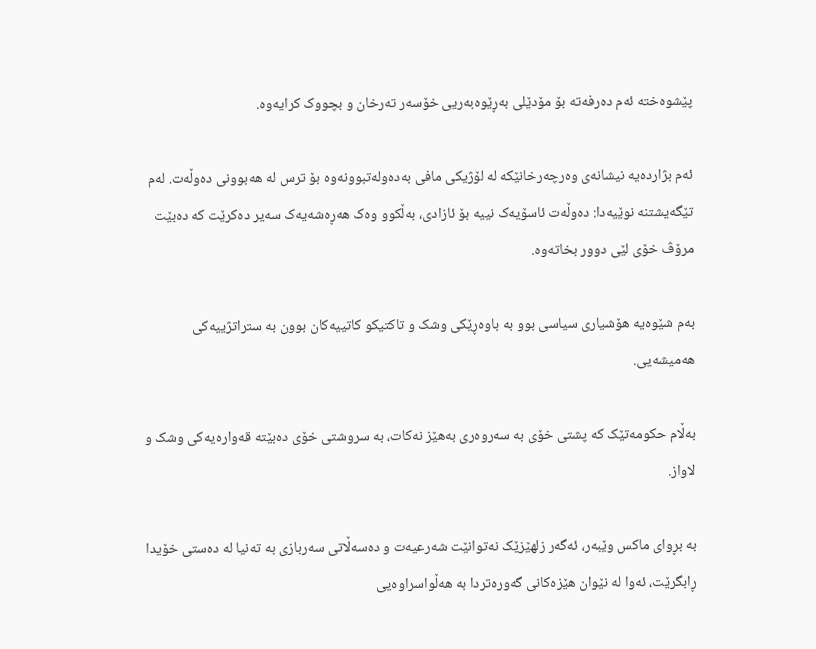پێشوەختە ئەم دەرفەتە بۆ مۆدێلی بەڕێوەبەریی خۆسەر تەرخان و بچووک کرایەوە.

ئەم بژاردەیە نیشانەی وەرچەرخانێکە لە لۆژیکی مافی بەدەولەتبوونەوە بۆ ترس لە هەبوونی دەوڵەت. لەم تێگەیشتنە نوێیەدا: دەوڵەت ئاسۆیەک نییە بۆ ئازادی، بەڵکوو وەک هەڕەشەیەک سەیر دەکرێت کە دەبێت مرۆڤ خۆی لێی دوور بخاتەوە.

بەم شێوەیە هۆشیاری سیاسی بوو بە باوەڕێکی وشک و تاکتیکو کاتییەکان بوون بە ستراتژییەکی هەمیشەیی.

بەڵام حکومەتێک کە پشتی خۆی بە سەروەری بەهێز نەکات، بە سروشتی خۆی دەبێتە قەوارەیەکی وشک و لاواز.

بە بڕوای ماکس وێبەر، ئەگەر زلهێزێک نەتوانێت شەرعیەت و دەسەڵاتی سەربازی بە تەنیا لە دەستی خۆیدا ڕابگرێت، ئەوا لە نێوان هێزەکانی گەورەتردا بە هەڵواسراوەیی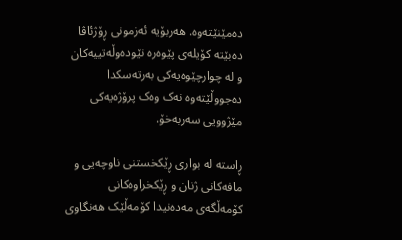دەمێنێتەوە. هەربۆیە ئەزمونی ڕۆژئاڤا دەبێتە کۆیلەی پێوەرە نێودەوڵەتییەکان و لە چوارچێوەیەکی بەرتەسکدا دەجووڵێتەوە نەک وەک پرۆژەیەکی مێژوویی سەربەخۆ.

ڕاستە لە بواری ڕێکخستنی ناوچەیی و مافەکانی ژنان و ڕێکخراوەکانی کۆمەڵگەی مەدەنیدا کۆمەڵێک هەنگاوی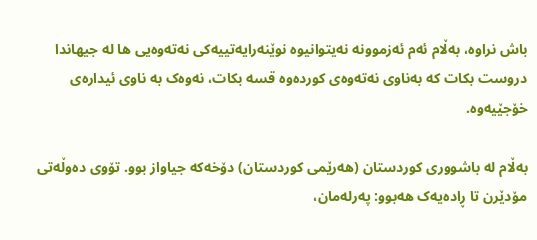باش نراوە، بەڵام ئەم ئەزموونە نەیتوانیوە نوێنەرایەتییەکی نەتەوەیی ها لە جیهاندا دروست بکات کە بەناوی نەتەوەی کوردەوە قسە بکات، نەوەک بە ناوی ئیدارەی خۆجێیەوە.

بەڵام لە باشووری کوردستان (هەرێمی کوردستان) دۆخەکە جیاواز بوو. تۆوی دەوڵەتی مۆدێرن تا ڕادەیەک هەبوو: پەرلەمان،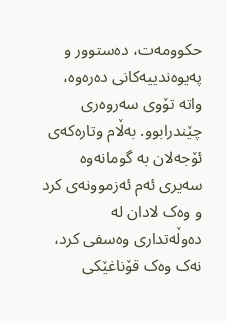حکوومەت، دەستوور و پەیوەندییەکانی دەرەوە، واتە تۆوی سەروەری چێندرابوو. بەڵام وتارەکەی ئۆجەلان بە گومانەوە سەیری ئەم ئەزموونەی کرد و وەک لادان لە دەوڵەتداری وەسفی کرد، نەک وەک قۆناغێکی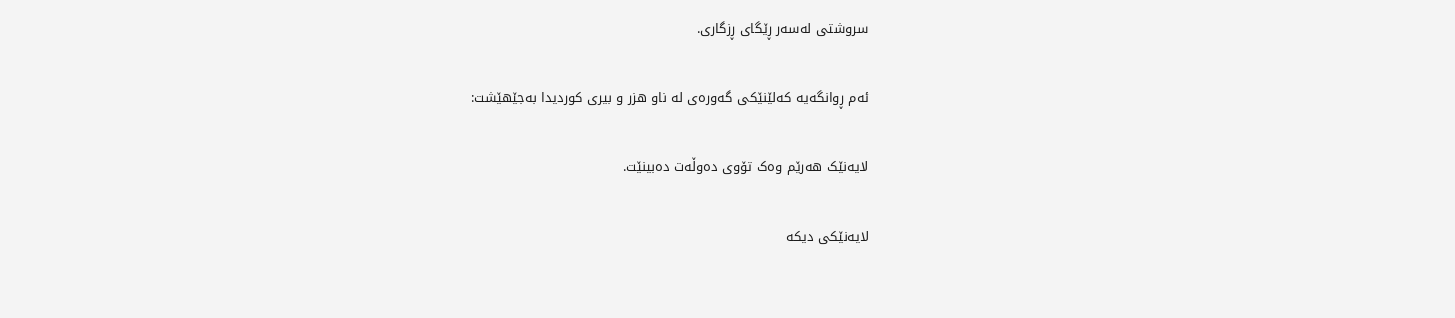سروشتی لەسەر ڕێگای ڕزگاری.

ئەم ڕوانگەیە کەلێنێکی گەورەی لە ناو هزر و بیری کوردیدا بەجێهێشت:

لایەنێک هەرێم وەک تۆوی دەوڵەت دەبینێت.

لایەنێکی دیکە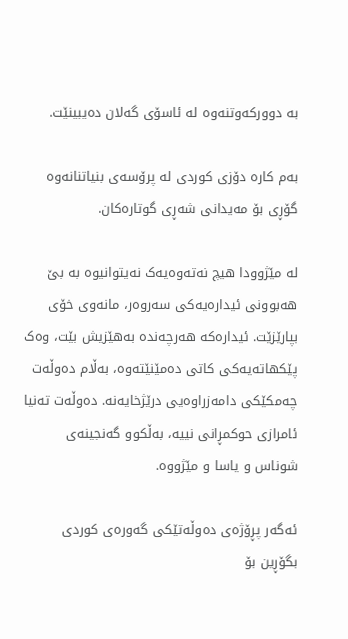بە دوورکەوتنەوە لە ئاسۆی گەلان دەیبینێت.

بەم کارە دۆزی کوردی لە پرۆسەی بنیاتنانەوە گۆڕی بۆ مەیدانی شەڕی گوتارەکان.

لە مێژوودا هیچ نەتەوەیەک نەیتوانیوە بە بێ هەبوونی ئیدارەیەکی سەروەر، مانەوی خۆی بپارێزێت. ئیدارەکە هەرچەندە بەهێزیش بێت، وەک پێکهاتەیەکی کاتی دەمێنێتەوە، بەڵام دەوڵەت چەمکێکی دامەزراوەیی درێژخایەنە. دەوڵەت تەنیا ئامرازی حوکمڕانی نییە، بەڵکوو گەنجینەی شوناس و یاسا و مێژووە.

ئەگەر پڕۆژەی دەوڵەتێکی گەورەی کوردی بگۆڕین بۆ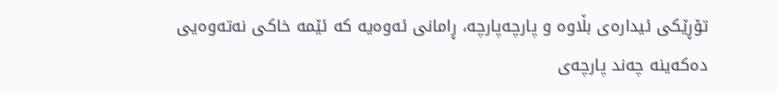تۆڕێکی ئیدارەی بڵاوە و پارچەپارچە، ڕامانی ئەوەیە کە ئێمە خاکی نەتەوەیی دەکەینە چەند پارچەی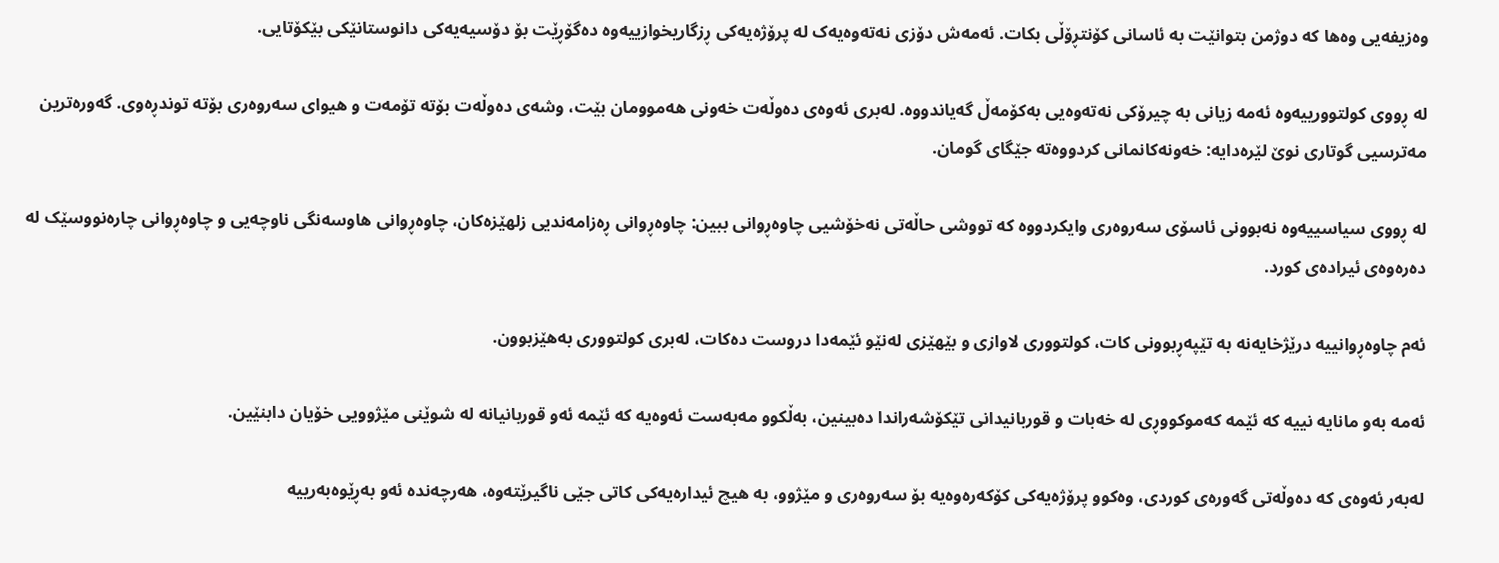وەزیفەیی وەها کە دوژمن بتوانێت بە ئاسانی کۆنتڕۆڵی بکات. ئەمەش دۆزی نەتەوەیەک لە پرۆژەیەکی ڕزگاریخوازییەوە دەگۆڕێت بۆ دۆسیەیەکی دانوستانێکی بێکۆتایی.

لە ڕووی کولتوورییەوە ئەمە زیانی بە چیرۆکی نەتەوەیی بەکۆمەڵ گەیاندووە. لەبری ئەوەی دەوڵەت خەونی هەموومان بێت، وشەی دەوڵەت بۆتە تۆمەت و هیوای سەروەری بۆتە توندڕەوی. گەورەترین مەترسیی گوتاری نوێ لێرەدایە: خەونەکانمانی کردووەتە جێگای گومان.

لە ڕووی سیاسییەوە نەبوونی ئاسۆی سەروەری وایکردووە کە تووشی حاڵەتی نەخۆشیی چاوەڕوانی ببین: چاوەڕوانی ڕەزامەندیی زلهێزەکان، چاوەڕوانی هاوسەنگی ناوچەیی و چاوەڕوانی چارەنووسێک لە دەرەوەی ئیرادەی کورد.

ئەم چاوەڕوانییە درێژخایەنە بە تێپەڕبوونی کات، کولتووری لاوازی و بێهێزی لەنێو ئێمەدا دروست دەکات، لەبری کولتووری بەهێزبوون.

ئەمە بەو مانایە نییە کە ئێمە کەموکووڕی لە خەبات و قوربانیدانی تێکۆشەراندا دەبینین، بەڵکوو مەبەست ئەوەیە کە ئێمە ئەو قوربانیانە لە شوێنی مێژوویی خۆیان دابنێین.

لەبەر ئەوەی کە دەوڵەتی گەورەی کوردی، وەکوو پرۆژەیەکی کۆکەرەوەیە بۆ سەروەری و مێژوو، بە هیچ ئیدارەیەکی کاتی جێی ناگیرێتەوە، هەرچەندە ئەو بەڕێوەبەرییە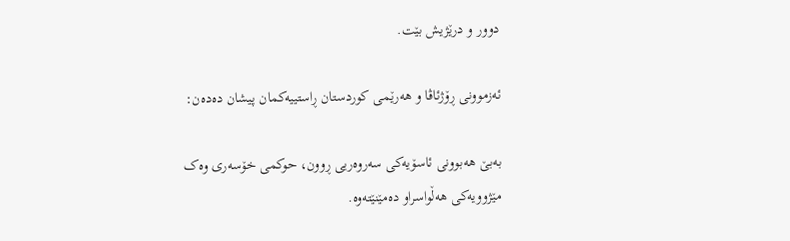دوور و درێژیش بێت.

ئەزموونی ڕۆژئاڤا و هەرێمی کوردستان ڕاستییەکمان پیشان دەدەن:

بەبێ هەبوونی ئاسۆیەکی سەروەریی ڕوون، حوکمی خۆسەری وەک مێژوویەکی هەڵواسراو دەمێنێتەوە.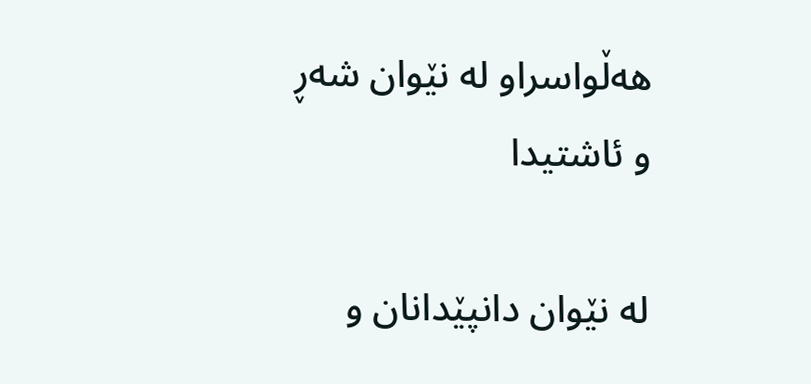هەڵواسراو لە نێوان شەڕ و ئاشتیدا

لە نێوان دانپێدانان و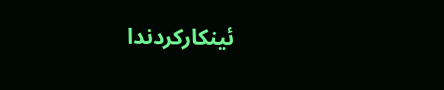ئینکارکردندا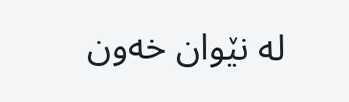لە نێوان خەون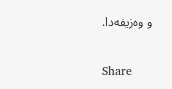و وەزیفەدا.

Share